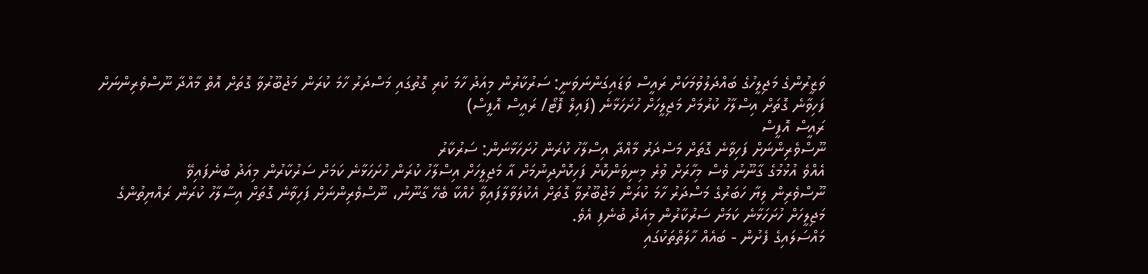ވަޒީރުންގެ މަޖިލީހުގެ ބައްދަލުވުމަކަށް ރައީސް ވަޑައިގަންނަވަނީ: ސަރުކާރުން މިއަދު ހާމަ ކުރި ގޮތުގައި މަސްދަރު ހާމަ ކުރަން މަޖުބޫރުވާ ގޮތަށް އޮތް މާއްދާ ނޫސްވެރިންނަށް ފަހިވާނެ ގޮތަށް އިސްލާހު ކުރުމަށް މަޖިލީހަށް ހުށަހަޅާނެ (ފައިލް ފޮޓޯ/ ރައީސް އޮފީސް)
ރައީސް އޮފީސް
ނޫސްވެރިންނަށް ފަހިވާނެ ގޮތަށް މަސްދަރު މާއްދާ އިސްލާހު ކުރަން ހުށަހަޅާނަން: ސަރުކާރު
އެއްވެ އުޅުމުގެ ގާނޫނު ވެސް މިހާރަށް ވުރެ މިނިވަންކޮށް ފަހިކޮށްދިނުމަށް އާ މަޖިލީހަށް އިސްލާހު ކުރަން ހުށަހަޅާނެ ކަމަށް ސަރުކާރުން މިއަދު ބުނެފައިވޭ
ނޫސްވެރިން ލިޔާ ހަބަރުގެ މަސްދަރު ހާމަ ކުރަން މަޖުބޫރުވާ ގޮތަށް އެކުލަވާލާފައިވާ ހެއްކާ ބެހޭ ގާނޫނު، ނޫސްވެރިންނަށް ފަހިވާނެ ގޮތަށް އިސާލާހު ކުރަން ރައްޔިތުންގެ މަޖިލީހަށް ހުށަހަޅާނެ ކަމަށް ސަރުކާރުން މިއަދު ބުނެފި އެވެ.
މައްސަލައިގެ ފެށުން - ބައެއް ހާލަތްތަކުގައި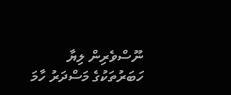ނޫސްވެރިން ލިޔާ ހަބަރުތަކުގެ މަސްދަރު ހާމަ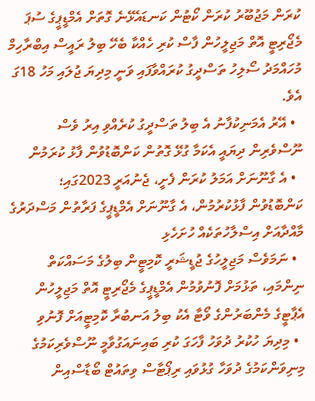ކުރަން މަޖުބޫރު ކުރަން ކޯޓުން ކަނޑައެޅޭނެ ގޮތަށް އެމްޑީޕީގެ ސުޕަ މެޖޯރިޓީ އޮތް މަޖިލީހުން ފާސް ކުރި ހެއްކާ ބެހޭ ބިލު ރައީސް އިބްރާހިމް މުހައްމަދު ސޯލިހު ތަސްދީގު ކުރައްވާފައި ވަނީ މިދިޔަ ޖުލައި މަހު 18ގަ އެވެ.
  • އޭރު އެމަނިކުފާނު އެ ބިލު ތަސްދީގު ކުރެއްވި އިރު ވެސް ނޫސްވެރިން ދިޔައީ އެކަމާ ގުޅޭ ގޮތުން ކަންބޮޑުވުން ފާޅު ކުރަމުން
  • އެ ގާނޫނަށް އަމަލު ކުރަން ފެށީ، ޖެނުއަރީ 2023ގައި؛ ކަންބޮޑުވުން ފާޅުކުރުމުން، އެ ގާނޫނަށް އެމްޑީޕީގެ ފަރާތުން މަސްދަރުގެ މާއްދާއަށް އިސްލާހުތަކެއް ހުށަހެޅި
  • ނަމަވެސް މަޖިލީހުގެ ޖުޑީޝަރީ ކޮމިޓީން ބިލުގެ މަސައްކަތް ނިންމައި، ތަޅުމަށް ފޮނުވުމުން އެމްޑީޕީގެ މެޖޯރިޓީ އޮތް މަޖިލީހުން އެޕާޓީގެ މެންބަރުންގެ ވޯޓާ އެކު ބިލު އަނބުރާ ކޮމިޓީއަށް ފޮނުވި
  • މިދިޔަ ހުކުރު ދުވަހު ފާހަގަ ކުރި ބައިނައަގުވާމީ ނޫސްވެރިކަމުގެ މިނިވަންކަމުގެ ދުވަހާ ގުޅުވައި ރިޕޯޓާސް ވިތައުޓް ބޯޑާސްއިން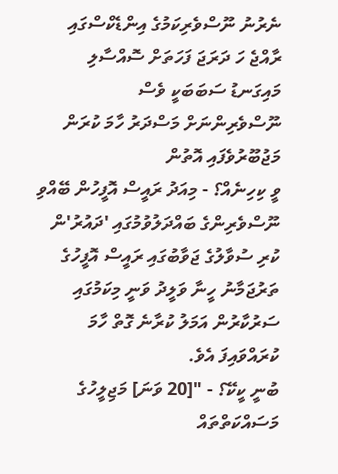ނެރުނު ނޫސްވެރިކަމުގެ އިންޑެކްސްގައި ރާއްޖެ ހަ ދަރަޖަ ފަހަތަށް ސޮއްސާލި މައިގަނޑު ސަބަބަކީ ވެސް ނޫސްވެރިންނަށް މަސްދަރު ހާމަ ކުރަން މަޖުބޫރުވެފައި އޮތުން
ވީ ކިހިނެއް؟ - މިއަދު ރައީސް އޮފީހުން ބޭއްވި ނޫސްވެރިންގެ ބައްދަލުވުމުގައި 'ދައުރު'ން ކުރި ސުވާލުގެ ޖަވާބުގައި ރައީސް އޮފީހުގެ ތަރުޖަމާނު ހީނާ ވަލީދު ވަނީ މިކަމުގައި ސަރުކާރުން އަމަލު ކުރާނެ ގޮތް ހާމަ ކުރައްވައިފަ އެވެ.
ބުނީ ކީކޭ؟ - "[20 ވަނަ] މަޖިލީހުގެ މަސައްކަތްތައް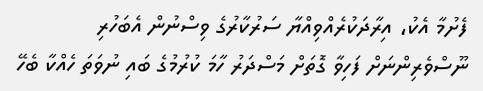ފެށުމާ އެކު، އިރާދަކުރެއްވިއްޔާ ސަރުކާރުގެ ވިސްނުން އެބަހުރި ނޫސްވެރިންނަށް ފަހިވާ ގޮތަށް މަސްދަރު ހާމަ ކުރުމުގެ ބައި ނުވަތަ ހެއްކާ ބެހޭ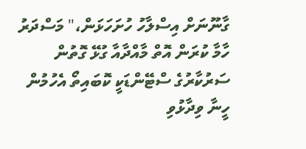ގާނޫނަށް އިސްލާހު ހުށަހަޅަން،" މަސްދަރު ހާމާ ކުރަން އޮތް މާއްދާއާ ގުޅޭ ގޮތުން ސަރުކާރުގެ ސްޓޭންޑަކީ ކޮބައިތޯ އެހުމުން ހީނާ ވިދާޅުވި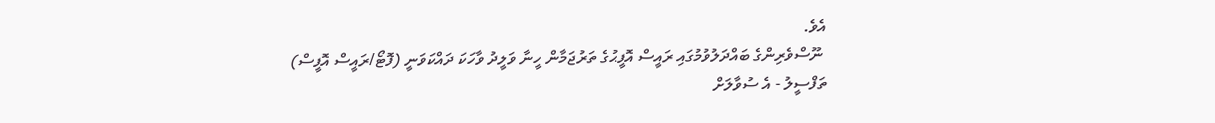އެވެ.
 ނޫސްވެރިންގެ ބައްދަލުވުމުގައި ރައީސް އޮފީޙުގެ ތަރުޖަމާން ހީނާ ވަލީދު ވާހަކަ ދައްކަވަނީ (ފޮޓޯ/ރައީސް އޮފީސް)
ތަފްސީލު - އެ ސުވާލަށް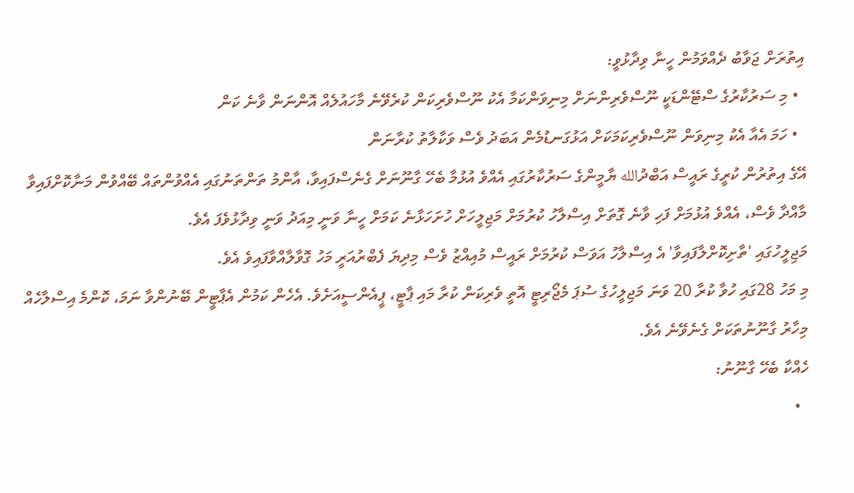އިތުރަށް ޖަވާބު ދެއްވަމުން ހީނާ ވިދާޅުވީ:
  • މި ސަރުކާރުގެ ސްޓޭންޑަކީ ނޫސްވެރިންނަށް މިނިވަންކަމާ އެކު ނޫސްވެރިކަން ކުރެވޭނެ މާހައުލެއް އޮންނަން ވާނެ ކަން
  • ހަމަ އެއާ އެކު މިނިވަން ނޫސްވެރިކަމަކަށް އަޅުގަނޑުމެން އަބަދު ވެސް ވަކާލާތު ކުރާނަން
އޭގެ އިތުރުން ކުރީގެ ރައީސް އަބްދުالله ޔާމީންގެ ސަރުކާރުގައި އެއްވެ އުޅުމާ ބެހޭ ގާނޫނަށް ގެނެސްފައިވާ، އާންމު ތަންތަނުގައި އެއްވުންތައް ބޭއްވުން މަނާކޮށްފައިވާ މާއްދާ ވެސް، އެއްވެ އުޅުމަށް ފަހި ވާނެ ގޮތަށް އިސްލާހު ކުރުމަށް މަޖިލީހަށް ހުށަހަޅާނެ ކަމަށް ހީނާ ވަނީ މިއަދު ވަނީ ވިދާޅުވެފަ އެވެ.
މަޖިލީހުގައި 'ތާށިކޮށްލާފައިވާ' އެ އިސްލާހު އަވަސް ކުރުމަށް ރައީސް މުއިއްޒު ވެސް މިދިޔަ ފެބްރުއަރީ މަހު ގޮވާލާއްވާފައިވެ އެވެ.
މި މަހު 28ގައި ހުވާ ކުރާ 20 ވަނަ މަޖިލީހުގެ ސުޕަ މެޖޯރިޓީ އޮތީ ވެރިކަން ކުރާ މައި ޕާޓީ، ޕީއެންސީއަށެވެ. އެހެން ކަމުން އެޕާޓީން ބޭނުންވާ ނަމަ، ކޮންމެ އިސްލާހެއް މިހާރު ގާނޫނުތަކަށް ގެނެވޭނެ އެވެ.
ހެއްކާ ބެހޭ ގާނޫނު:
  •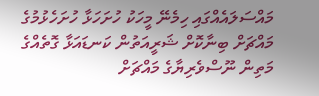މައްސަލައެއްގައި ހިމެނޭ މީހަކު ހުށަހަޅާ ހުށަހެޅުމުގެ މައްޗަށް ބިނާކޮށް ޝަރީއަތުން ކަނޑައަޅާ ގޮތެއްގެ މަތިން ނޫސްވެރިޔާގެ މައްޗަށް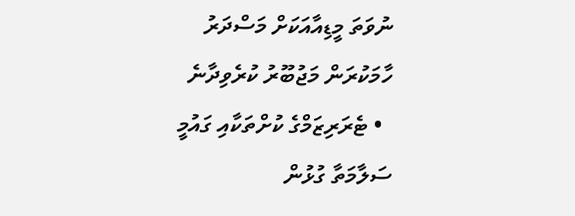ނުވަތަ މީޑިއާއަކަށް މަސްދަރު ހާމަކުރަން މަޖުބޫރު ކުރެވިދާނެ
  • ޓެރަރިޒަމްގެ ކުށްތަކާއި ގައުމީ ސަލާމަތާ ގުޅުން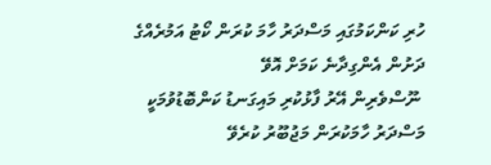ހުރި ކަންކަމުގައި މަސްދަރު ހާމަ ކުރަން ކޯޓު އަމުރެއްގެ ދަށުން އެންގިދާނެ ކަމަށް އޮވޭ
 ނޫސްވެރިން އޭރު ފާޅުކުރި މައިގަނޑު ކަންބޮޑުވުމަކީ މަސްދަރު ހާމަކުރަން މަޖުބޫރު ކުރެވޭ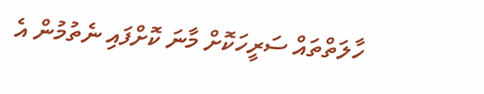ހާލަތްތައް ސަރީހަކޮށް މާނަ ކޮށްފައި ނެތުމުން އެ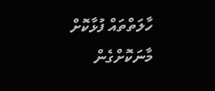ހާލަތްތައް ފުޅާކޮށް މާނަކޮށްގެން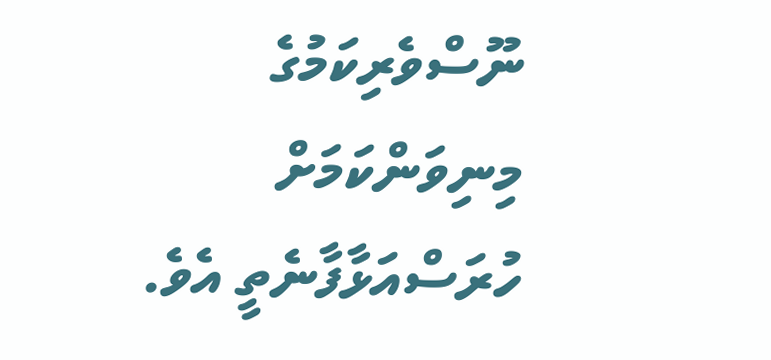ނޫސްވެރިކަމުގެ މިނިވަންކަމަށް ހުރަސްއަޅާފާނެތީ އެވެ.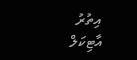އިތުރު އާޓިކަލް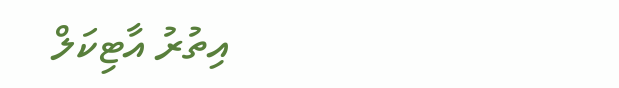އިތުރު އާޓިކަލް